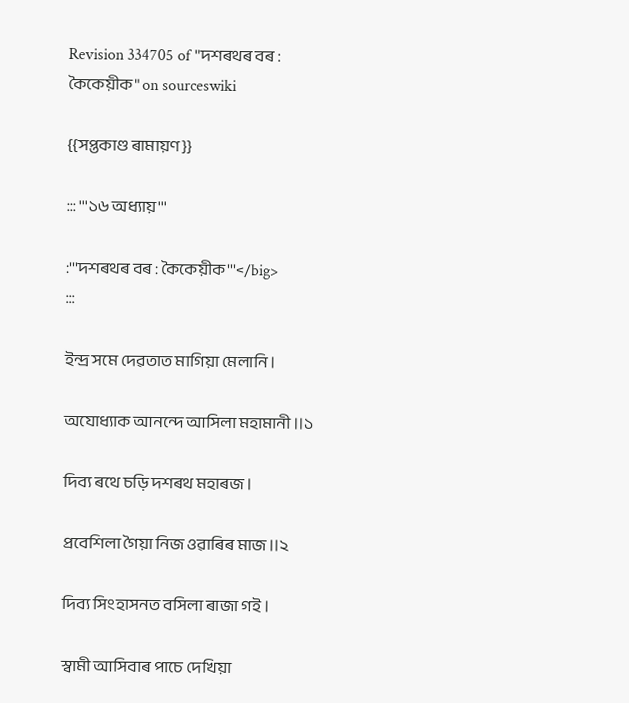Revision 334705 of "দশৰথৰ বৰ : কৈকেয়ীক" on sourceswiki

{{সপ্তকাণ্ড ৰামায়ণ}}

::: '''১৬ অধ্যায়'''

:'''দশৰথৰ বৰ : কৈকেয়ীক'''</big>
:::

ইন্দ্ৰ সমে দেৱতাত মাগিয়া মেলানি ।

অযোধ্যাক আনন্দে আসিলা মহামানী ॥১

দিব্য ৰথে চড়ি দশৰথ মহাৰজ ।

প্ৰবেশিলা গৈয়া নিজ ওৱাৰিৰ মাজ ॥২

দিব্য সিংহাসনত বসিলা ৰাজা গই ।

স্বামী আসিবাৰ পাচে দেখিয়া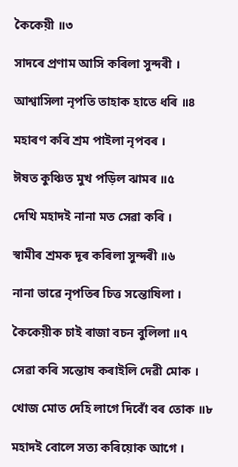কৈকেয়ী ॥৩

সাদৰে প্ৰণাম আসি কৰিলা সুন্দৰী ।

আশ্বাসিলা নৃপতি তাহাক হাতে ধৰি ॥৪

মহাৰণ কৰি শ্ৰম পাইলা নৃপবৰ ।

ঈষত কুঞ্চিত মুখ পড়িল ঝামৰ ॥৫

দেখি মহাদই নানা মত সেৱা কৰি ।

স্বামীৰ শ্ৰমক দূৰ কৰিলা সুন্দৰী ॥৬

নানা ভাৱে নৃপতিৰ চিত্ত সন্তোষিলা ।

কৈকেয়ীক চাই ৰাজা বচন বুলিলা ॥৭

সেৱা কৰি সন্তোষ কৰাইলি দেৱী মোক ।

খোজ মোত দেহি লাগে দিবোঁ বৰ তোক ॥৮

মহাদই বোলে সত্য কৰিয়োক আগে ।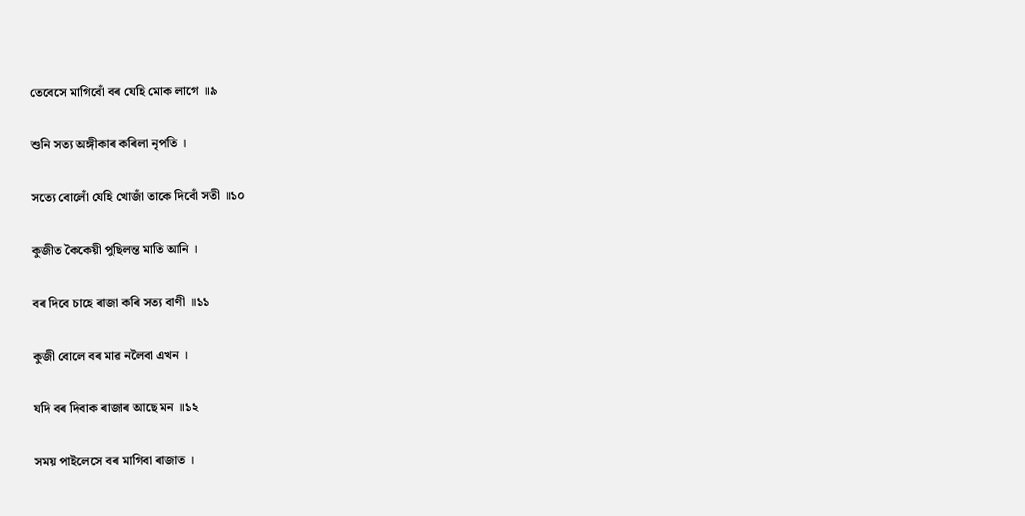তেবেসে মাগিবোঁ বৰ যেহি মোক লাগে ॥৯

শুনি সত্য অঙ্গীকাৰ কৰিলা নৃপতি ।

সত্যে বোলোঁ যেহি খোজাঁ তাকে দিবোঁ সতী ॥১০

কুজীত কৈকেয়ী পুছিলন্ত মাতি আনি ।

বৰ দিবে চাহে ৰাজা কৰি সত্য বাণী ॥১১

কুজী বোলে বৰ মাৱ নলৈবা এখন ।

যদি বৰ দিবাক ৰাজাৰ আছে মন ॥১২

সময় পাইলেসে বৰ মাগিবা ৰাজাত ।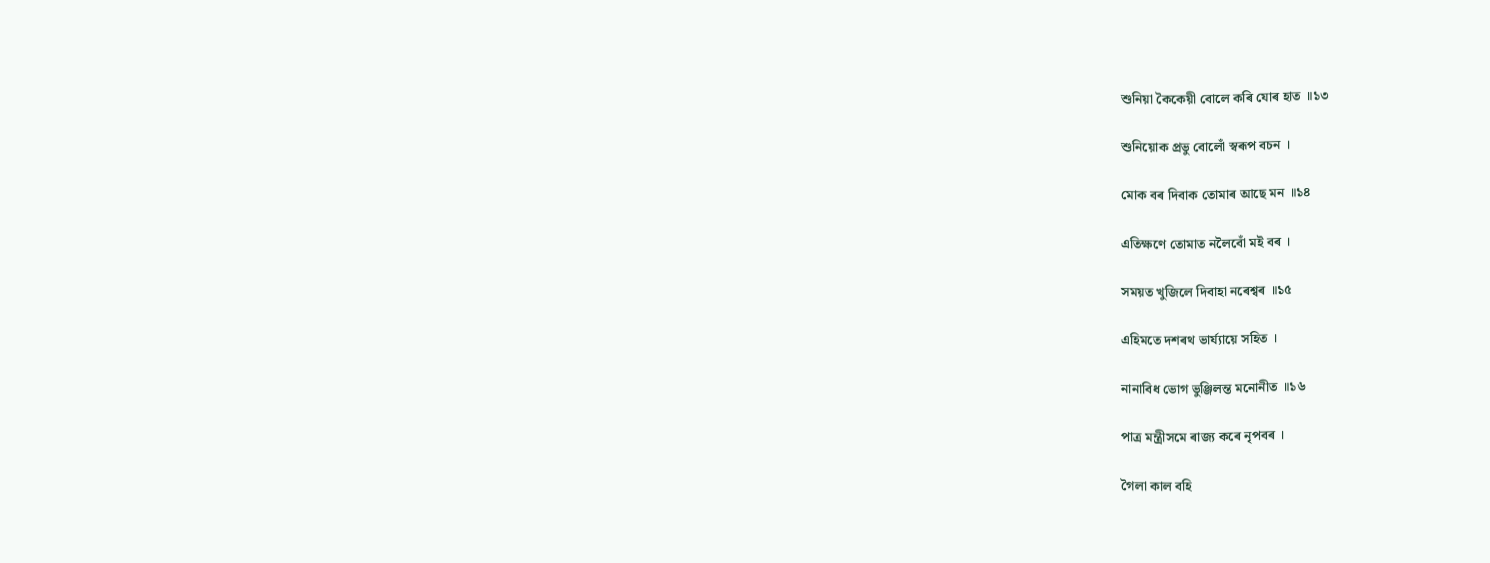শুনিয়া কৈকেয়ী বোলে কৰি যোৰ হাত ॥১৩

শুনিয়োক প্ৰভু বোলোঁ স্বৰূপ বচন ।

মোক বৰ দিবাক তোমাৰ আছে মন ॥১৪

এতিক্ষণে তোমাত নলৈবোঁ মই বৰ ।

সময়ত খুজিলে দিবাহা নৰেশ্বৰ ॥১৫

এহিমতে দশৰথ ভাৰ্য্যায়ে সহিত ।

নানাবিধ ভোগ ভুঞ্জিলন্ত মনোনীত ॥১৬

পাত্ৰ মন্ত্ৰীসমে ৰাজ্য কৰে নৃপবৰ ।

গৈলা কাল বহি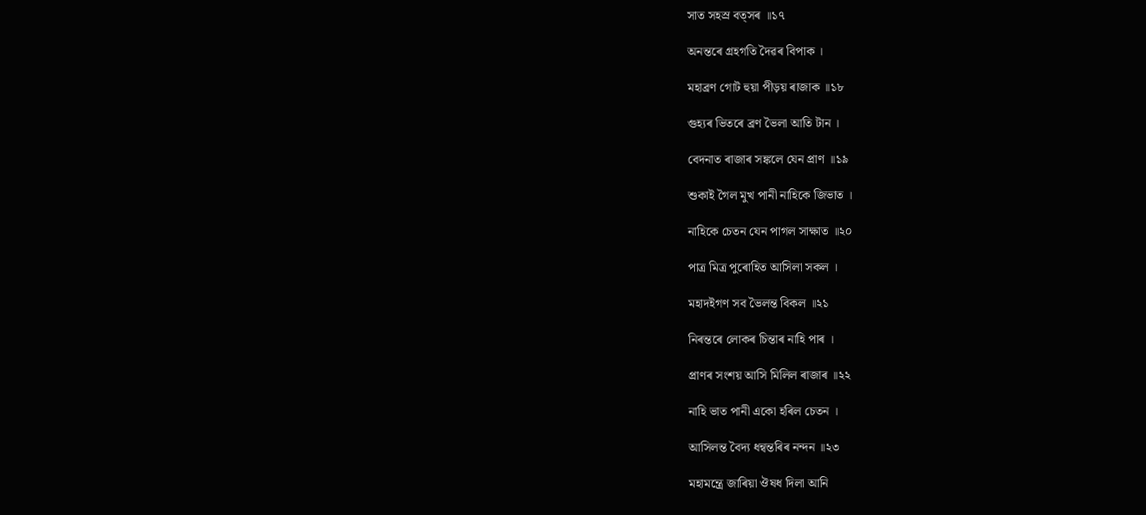সাত সহস্ৰ বত্সৰ ॥১৭

অনন্তৰে গ্ৰহগতি দৈৱৰ বিপাক ।

মহাব্ৰণ গোট হুয়া পীড়য় ৰাজাক ॥১৮

গুহ্যৰ ভিতৰে ব্ৰণ ভৈলা আতি টান ।

বেদনাত ৰাজাৰ সঙ্কলে যেন প্ৰাণ ॥১৯

শুকাই গৈল মুখ পানী নাহিকে জিভাত ।

নাহিকে চেতন যেন পাগল সাক্ষাত ॥২০

পাত্ৰ মিত্ৰ পুৰোহিত আসিলা সকল ।

মহাদইগণ সব ভৈলন্ত বিকল ॥২১

নিৰন্তৰে লোকৰ চিন্তাৰ নাহি পাৰ ।

প্ৰাণৰ সংশয় আসি মিলিল ৰাজাৰ ॥২২

নাহি ভাত পানী একো হৰিল চেতন ।

আসিলন্ত বৈদ্য ধন্বন্তৰিৰ নন্দন ॥২৩

মহামন্ত্ৰে জাৰিয়া ঔষধ দিলা আনি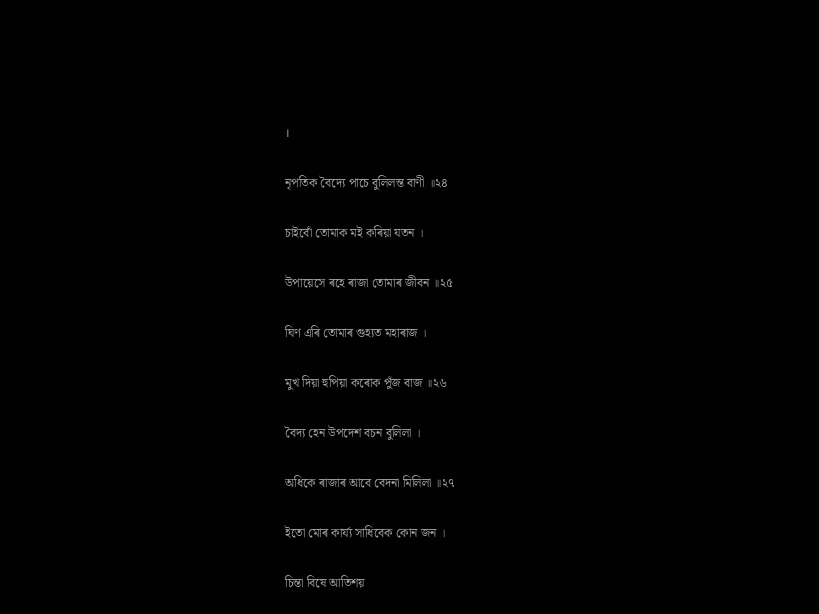।

নৃপতিক বৈদ্যে পাচে বুলিলন্ত বাণী ॥২৪

চাইবোঁ তোমাক মই কৰিয়া যতন ।

উপায়েসে ৰহে ৰাজা তোমাৰ জীবন ॥২৫

ঘিণ এৰি তোমাৰ গুহ্যত মহাৰাজ ।

মুখ দিয়া হুপিয়া কৰোক পুঁজ বাজ ॥২৬

বৈদ্য হেন উপদেশ বচন বুলিলা ।

অধিকে ৰাজাৰ আবে বেদনা মিলিলা ॥২৭

ইতো মোৰ কাৰ্য্য সাধিবেক কোন জন ।

চিন্তা বিষে আতিশয়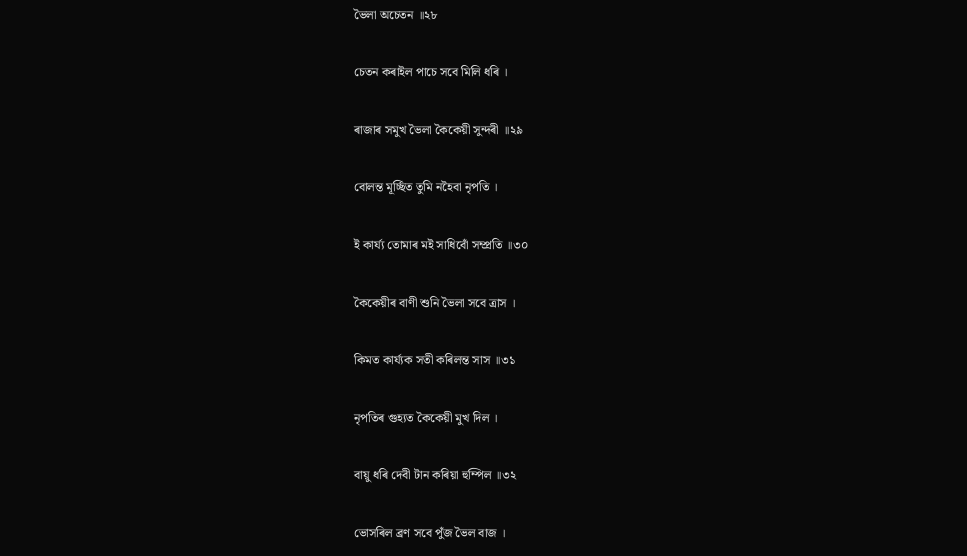ভৈলা অচেতন ॥২৮

চেতন কৰাইল পাচে সবে মিলি ধৰি ।

ৰাজাৰ সমুখ ভৈলা কৈকেয়ী সুন্দৰী ॥২৯

বোলন্ত মূৰ্চ্ছিত তুমি নহৈবা নৃপতি ।

ই কাৰ্য্য তোমাৰ মই সাধিবোঁ সম্প্ৰতি ॥৩০

কৈকেয়ীৰ বাণী শুনি ভৈলা সবে ত্ৰাস ।

কিমত কাৰ্য্যক সতী কৰিলন্ত সাস ॥৩১

নৃপতিৰ গুহ্যত কৈকেয়ী মুখ দিল ।

বায়ু ধৰি দেবী টান কৰিয়া হুম্পিল ॥৩২

ভোসৰিল ব্ৰণ সবে পুঁজ ভৈল বাজ ।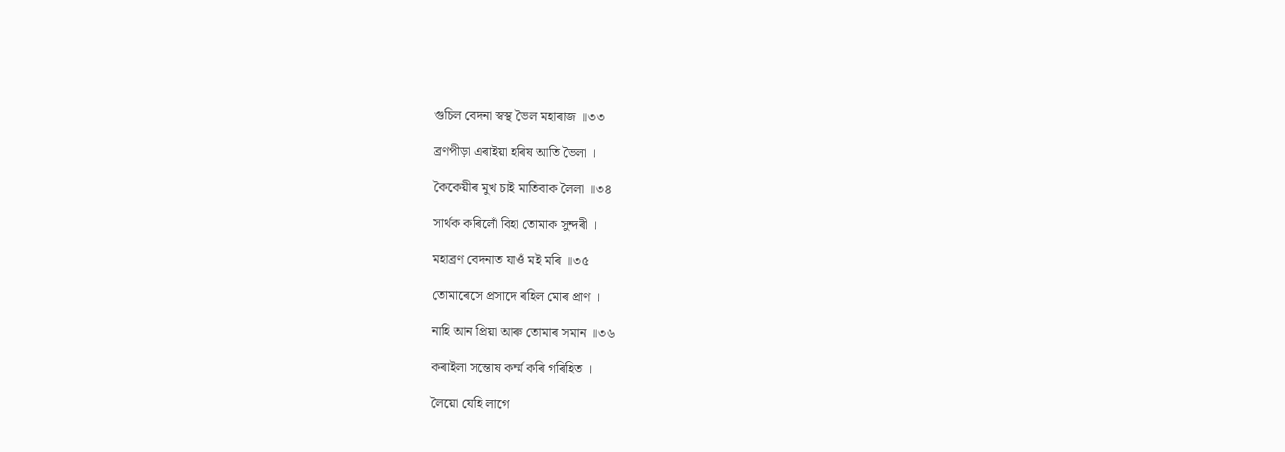গুচিল বেদনা স্বস্থ ভৈল মহাৰাজ ॥৩৩

ব্ৰণপীড়া এৰাইয়া হৰিষ আতি ভৈলা ।

কৈকেয়ীৰ মুখ চাই মাতিবাক লৈলা ॥৩৪

সাৰ্থক কৰিলোঁ বিহা তোমাক সুন্দৰী ।

মহাব্ৰণ বেদনাত যাওঁ মই মৰি ॥৩৫

তোমাৰেসে প্ৰসাদে ৰহিল মোৰ প্ৰাণ ।

নাহি আন প্ৰিয়া আৰু তোমাৰ সমান ॥৩৬

কৰাইলা সন্তোষ কৰ্ম্ম কৰি গৰিহিত ।

লৈয়ো যেহি লাগে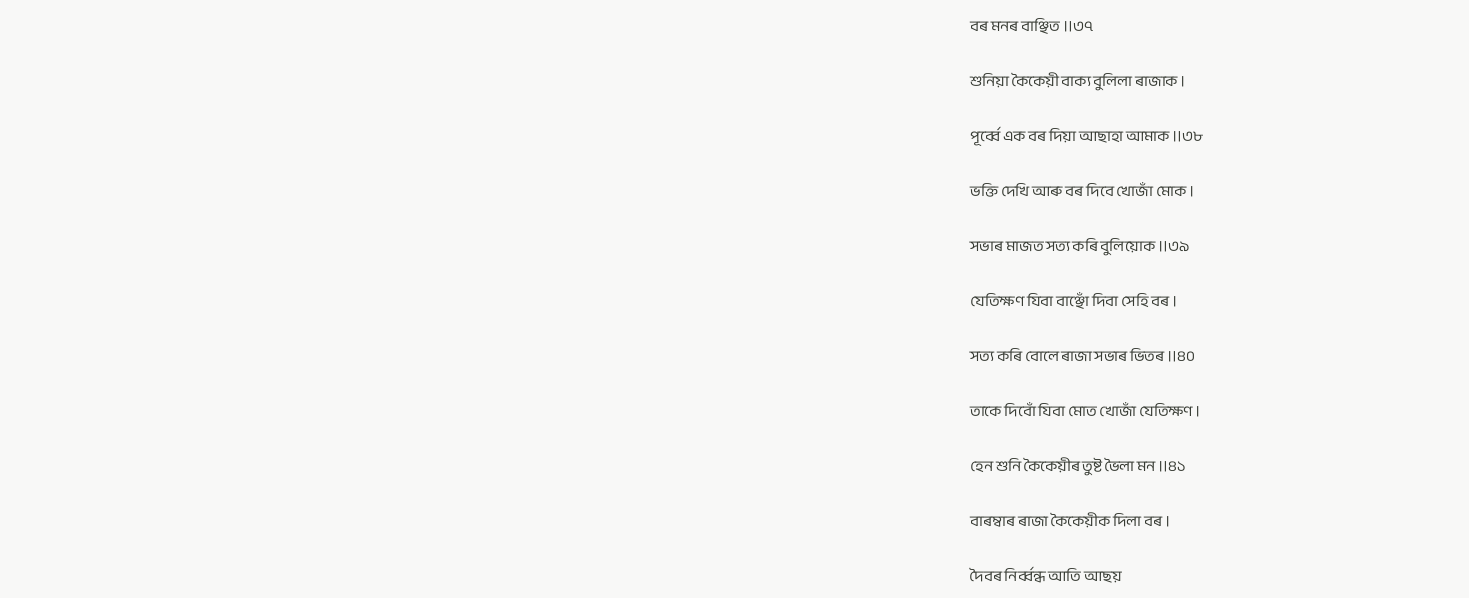বৰ মনৰ বাঞ্ছিত ॥৩৭

শুনিয়া কৈকেয়ী বাক্য বুলিলা ৰাজাক ।

পূৰ্ব্বে এক বৰ দিয়া আছাহা আমাক ॥৩৮

ভক্তি দেখি আৰু বৰ দিবে খোজাঁ মোক ।

সভাৰ মাজত সত্য কৰি বুলিয়োক ॥৩৯

যেতিক্ষণ যিবা বাঞ্ছোঁ দিবা সেহি বৰ ।

সত্য কৰি বোলে ৰাজা সভাৰ ভিতৰ ॥৪০

তাকে দিবোঁ যিবা মোত খোজাঁ যেতিক্ষণ ।

হেন শুনি কৈকেয়ীৰ তুষ্ট ভৈলা মন ॥৪১

বাৰম্বাৰ ৰাজা কৈকেয়ীক দিলা বৰ ।

দৈবৰ নিৰ্ব্বন্ধ আতি আছয়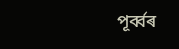পূৰ্ব্বৰ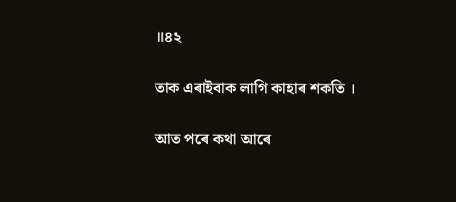॥৪২

তাক এৰাইবাক লাগি কাহাৰ শকতি ।

আত পৰে কথা আৰে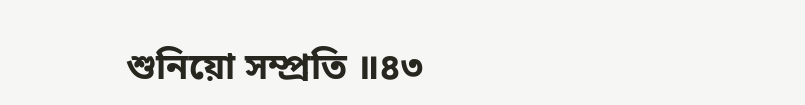শুনিয়ো সম্প্ৰতি ॥৪৩